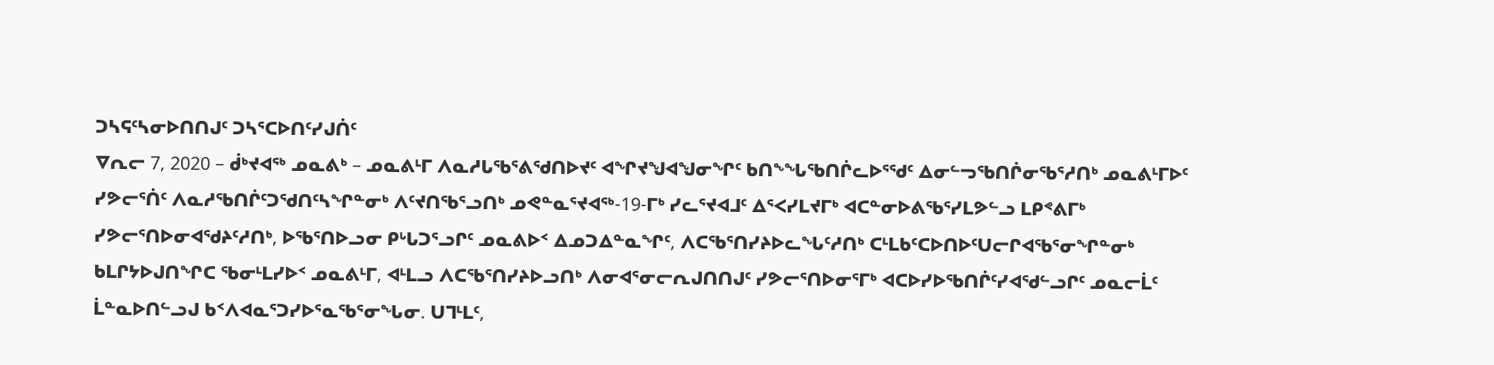ᑐᓴᕋᑦᓴᓂᐅᑎᑎᒍᑦ ᑐᓴᕐᑕᐅᑎᑦᓯᒍᑏᑦ
ᐁᕆᓕ 7, 2020 – ᑰᒃᔪᐊᖅ ᓄᓇᕕᒃ – ᓄᓇᕕᒻᒥ ᐱᓇᓱᒐᖃᕐᕕᖁᑎᐅᔪᑦ ᐊᖏᔪᖑᐊᖑᓂᖏᑦ ᑲᑎᖕᖓᖃᑎᒌᓚᐅᕐᖁᑦ ᐃᓂᓪᓓᖃᑎᒌᓂᖃᕐᓱᑎᒃ ᓄᓇᕕᒻᒥᐅᑦ ᓯᕗᓕᕐᑏᑦ ᐱᓇᓱᖃᑎᒌᑦᑐᖁᑎᑦᓴᖏᓐᓂᒃ ᐱᑦᔪᑎᖃᕐᓗᑎᒃ ᓄᕙᓐᓇᕐᔪᐊᖅ-19-ᒥᒃ ᓯᓚᕐᔪᐊᒧᑦ ᐃᕐᐸᓯᒪᔪᒥᒃ ᐊᑕᓐᓂᐅᕕᖃᕐᓯᒪᕗᓪᓗ ᒪᑭᕝᕕᒥᒃ ᓯᕗᓕᕐᑎᐅᓂᐊᖁᔨᑦᓱᑎᒃ, ᐅᖃᕐᑎᐅᓗᓂ ᑭᒡᒐᑐᕐᓗᒋᑦ ᓄᓇᕕᐅᑉ ᐃᓄᑐᐃᓐᓇᖏᑦ, ᐱᑕᖃᕐᑎᓯᔨᐅᓚᖓᑦᓱᑎᒃ ᑕᒻᒪᑲᑦᑕᐅᑎᐅᑦᑌᓕᒋᐊᖃᕐᓂᖏᓐᓂᒃ ᑲᒪᒋᔭᐅᒍᑎᖏᑕ ᖃᓂᒻᒪᓯᐅᑉ ᓄᓇᕕᒻᒥ, ᐊᒻᒪᓗ ᐱᑕᖃᕐᑎᓯᔨᐅᓗᑎᒃ ᐱᓂᐊᕐᓂᓕᕆᒍᑎᑎᒍᑦ ᓯᕗᓕᕐᑎᐅᓂᕐᒥᒃ ᐊᑕᐅᓯᐅᖃᑎᒌᑦᓯᐊᖁᓪᓗᒋᑦ ᓄᓇᓕᒫᑦ ᒫᓐᓇᐅᑎᓪᓗᒍ ᑲᑉᐱᐊᓇᕐᑐᓯᐅᕐᓇᖃᕐᓂᖓᓂ. ᑌᒣᒻᒪᑦ,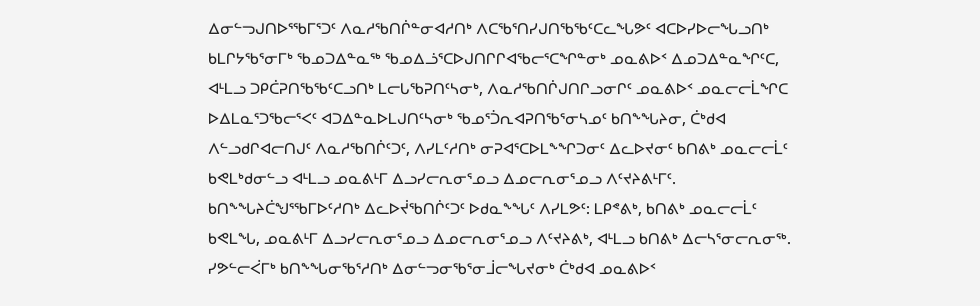ᐃᓂᓪᓓᒍᑎᐅᕐᖃᒥᕐᑐᑦ ᐱᓇᓱᖃᑎᒌᓐᓂᐊᓱᑎᒃ ᐱᑕᖃᕐᑎᓯᒍᑎᖃᖃᑦᑕᓚᖓᕗᑦ ᐊᑕᐅᓯᐅᓕᖓᓗᑎᒃ ᑲᒪᒋᔭᖃᕐᓂᒥᒃ ᖃᓄᑐᐃᓐᓇᖅ ᖃᓄᐃᓘᕐᑕᐅᒍᑎᒋᒋᐊᖃᓕᕐᑕᖏᓐᓂᒃ ᓄᓇᕕᐅᑉ ᐃᓄᑐᐃᓐᓇᖏᑦᑕ, ᐊᒻᒪᓗ ᑐᑭᑖᕈᑎᖃᖃᑦᑕᓗᑎᒃ ᒪᓕᒐᖃᕈᑎᑦᓴᓂᒃ, ᐱᓇᓱᖃᑎᒌᒍᑎᒋᓗᓂᒋᑦ ᓄᓇᕕᐅᑉ ᓄᓇᓕᓕᒫᖏᑕ ᐅᐃᒪᓇᕐᑐᖃᓕᕐᐸᑦ ᐊᑐᐃᓐᓇᐅᒪᒍᑎᑦᓴᓂᒃ ᖃᓄᕐᑑᕆᐊᕈᑎᖃᕐᓂᓴᓄᑦ ᑲᑎᖕᖓᔨᓂ, ᑖᒃᑯᐊ ᐱᓪᓗᑯᒋᐊᓕᑎᒍᑦ ᐱᓇᓱᖃᑎᒌᑦᑐᑦ, ᐱᓯᒪᑦᓱᑎᒃ ᓂᕈᐊᕐᑕᐅᒪᖕᖏᑐᓂᑦ ᐃᓚᐅᔪᓂᑦ ᑲᑎᕕᒃ ᓄᓇᓕᓕᒫᑦ ᑲᕙᒪᒃᑯᓂᓪᓗ ᐊᒻᒪᓗ ᓄᓇᕕᒻᒥ ᐃᓗᓯᓕᕆᓂᕐᓄᓗ ᐃᓄᓕᕆᓂᕐᓄᓗ ᐱᑦᔪᔨᕕᒻᒥᑦ.
ᑲᑎᖕᖓᔨᑖᖑᕐᖃᒥᐅᑦᓱᑎᒃ ᐃᓚᐅᔫᖃᑎᒌᑦᑐᑦ ᐅᑯᓇᖕᖓᑦ ᐱᓯᒪᕗᑦ: ᒪᑭᕝᕕᒃ, ᑲᑎᕕᒃ ᓄᓇᓕᓕᒫᑦ ᑲᕙᒪᖓ, ᓄᓇᕕᒻᒥ ᐃᓗᓯᓕᕆᓂᕐᓄᓗ ᐃᓄᓕᕆᓂᕐᓄᓗ ᐱᑦᔪᔨᕕᒃ, ᐊᒻᒪᓗ ᑲᑎᕕᒃ ᐃᓕᓴᕐᓂᓕᕆᓂᖅ. ᓯᕗᓪᓕᐹᒥᒃ ᑲᑎᖕᖓᓂᖃᕐᓱᑎᒃ ᐃᓂᓪᓓᓂᖃᕐᓂᒨᓕᖓᔪᓂᒃ ᑖᒃᑯᐊ ᓄᓇᕕᐅᑉ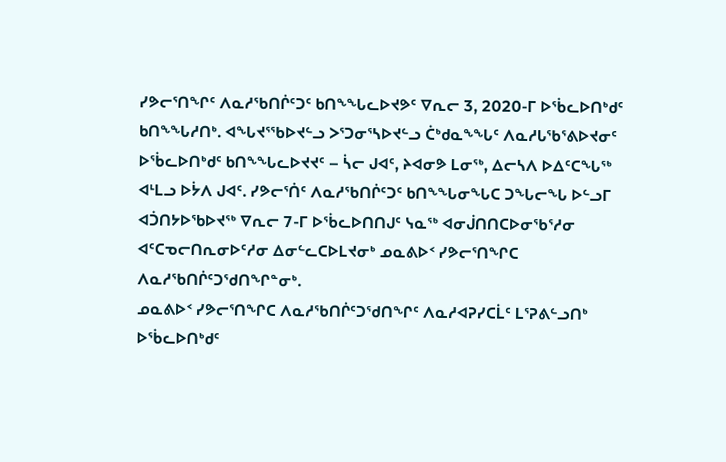ᓯᕗᓕᕐᑎᖏᑦ ᐱᓇᓱᖃᑎᒌᑦᑐᑦ ᑲᑎᖕᖓᓚᐅᔪᕗᑦ ᐁᕆᓕ 3, 2020-ᒥ ᐅᖄᓚᐅᑎᒃᑯᑦ ᑲᑎᖕᖓᓱᑎᒃ. ᐊᖓᔪᕐᖃᐅᔪᓪᓗ ᐳᕐᑐᓂᕐᓴᐅᔪᓪᓗ ᑖᒃᑯᓇᖕᖓᑦ ᐱᓇᓱᒐᖃᕐᕕᐅᔪᓂᑦ ᐅᖄᓚᐅᑎᒃᑯᑦ ᑲᑎᖕᖓᓚᐅᔪᔪᑦ – ᓵᓕ ᒍᐊᑦ, ᔨᐊᓂᕗ ᒪᓂᖅ, ᐃᓕᓴᐱ ᐅᐃᑦᑕᖓᖅ ᐊᒻᒪᓗ ᐅᔮᐱ ᒍᐊᑦ. ᓯᕗᓕᕐᑏᑦ ᐱᓇᓱᖃᑎᒌᑦᑐᑦ ᑲᑎᖕᖓᓂᖓᑕ ᑐᖓᓕᖓ ᐅᓪᓗᒥ ᐊᑑᑎᔭᐅᕐᑲᐅᔪᖅ ᐁᕆᓕ 7-ᒥ ᐅᖄᓚᐅᑎᑎᒍᑦ ᓭᓇᖅ ᐊᓂᒎᑎᑎᑕᐅᓂᖃᕐᓱᓂ ᐊᑦᑕᓀᓕᑎᕆᓂᐅᑦᓱᓂ ᐃᓂᓪᓚᑕᐅᒪᔪᓂᒃ ᓄᓇᕕᐅᑉ ᓯᕗᓕᕐᑎᖏᑕ ᐱᓇᓱᖃᑎᒌᑦᑐᖁᑎᖏᓐᓂᒃ.
ᓄᓇᕕᐅᑉ ᓯᕗᓕᕐᑎᖏᑕ ᐱᓇᓱᖃᑎᒌᑦᑐᖁᑎᖏᑦ ᐱᓇᓱᐊᕈᓯᑕᒫᑦ ᒪᕐᕈᕕᓪᓗᑎᒃ ᐅᖄᓚᐅᑎᒃᑯᑦ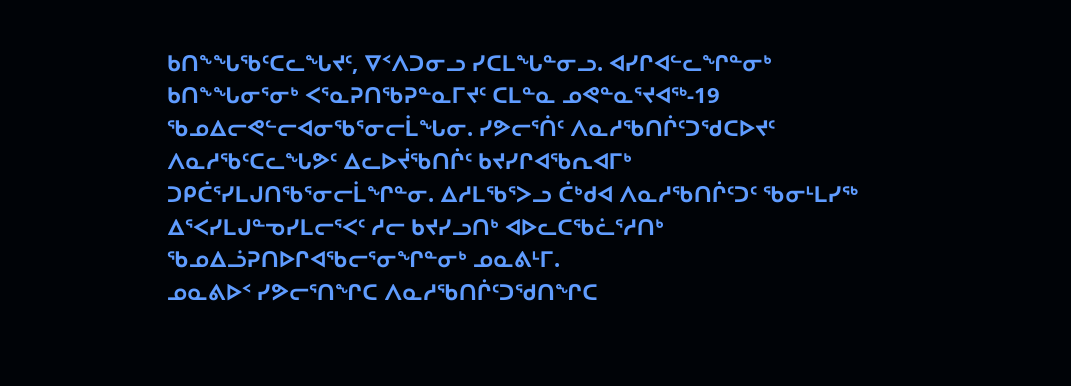ᑲᑎᖕᖓᖃᑦᑕᓚᖓᔪᑦ, ᐁᑉᐱᑐᓂᓗ ᓯᑕᒪᖓᓐᓂᓗ. ᐊᓯᒋᐊᓪᓚᖏᓐᓂᒃ ᑲᑎᖕᖓᓂᕐᓂᒃ ᐸᕐᓇᕈᑎᖃᕈᓐᓇᒥᔪᑦ ᑕᒪᓐᓇ ᓄᕙᓐᓇᕐᔪᐊᖅ-19 ᖃᓄᐃᓕᕙᓪᓕᐊᓂᖃᕐᓂᓕᒫᖓᓂ. ᓯᕗᓕᕐᑏᑦ ᐱᓇᓱᖃᑎᒌᑦᑐᖁᑕᐅᔪᑦ ᐱᓇᓱᖃᑦᑕᓚᖓᕗᑦ ᐃᓚᐅᔫᖃᑎᒌᑦ ᑲᔪᓯᒋᐊᖃᕆᐊᒥᒃ ᑐᑭᑖᕐᓯᒪᒍᑎᖃᕐᓂᓕᒫᖏᓐᓂ. ᐃᓱᒪᖃᕐᐳᓗ ᑖᒃᑯᐊ ᐱᓇᓱᖃᑎᒌᑦᑐᑦ ᖃᓂᒻᒪᓯᖅ ᐃᕐᐸᓯᒪᒍᓐᓀᓯᒪᓕᕐᐸᑦ ᓱᓕ ᑲᔪᓯᓗᑎᒃ ᐊᐅᓚᑕᖃᓛᕐᓱᑎᒃ ᖃᓄᐃᓘᕈᑎᐅᒋᐊᖃᓕᕐᓂᖏᓐᓂᒃ ᓄᓇᕕᒻᒥ.
ᓄᓇᕕᐅᑉ ᓯᕗᓕᕐᑎᖏᑕ ᐱᓇᓱᖃᑎᒌᑦᑐᖁᑎᖏᑕ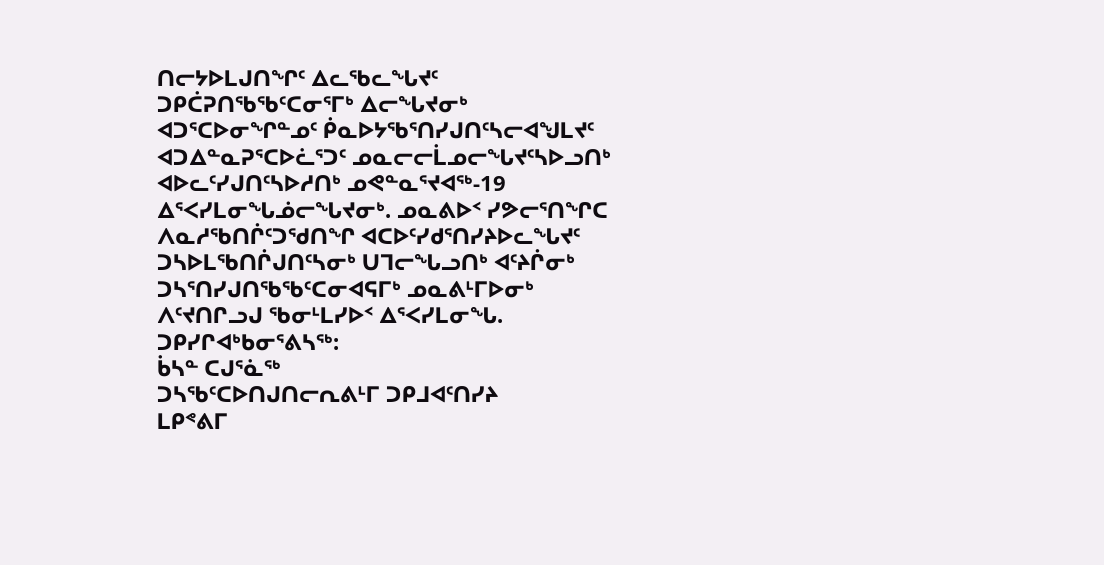ᑎᓕᔭᐅᒪᒍᑎᖏᑦ ᐃᓚᖃᓚᖓᔪᑦ ᑐᑭᑖᕈᑎᖃᖃᑦᑕᓂᕐᒥᒃ ᐃᓕᖓᔪᓂᒃ ᐊᑐᕐᑕᐅᓂᖏᓐᓄᑦ ᑮᓇᐅᔭᖃᕐᑎᓯᒍᑎᑦᓴᓕᐊᖑᒪᔪᑦ ᐊᑐᐃᓐᓇᕈᕐᑕᐅᓛᕐᑐᑦ ᓄᓇᓕᓕᒫᓄᓕᖓᔪᑦᓴᐅᓗᑎᒃ ᐊᐅᓚᑦᓯᒍᑎᑦᓴᐅᓱᑎᒃ ᓄᕙᓐᓇᕐᔪᐊᖅ-19 ᐃᕐᐸᓯᒪᓂᖓᓅᓕᖓᔪᓂᒃ. ᓄᓇᕕᐅᑉ ᓯᕗᓕᕐᑎᖏᑕ ᐱᓇᓱᖃᑎᒌᑦᑐᖁᑎᖏ ᐊᑕᐅᑦᓯᑯᕐᑎᓯᔨᐅᓚᖓᔪᑦ ᑐᓴᐅᒪᖃᑎᒌᒍᑎᑦᓴᓂᒃ ᑌᒣᓕᖓᓗᑎᒃ ᐊᑦᔨᒌᓂᒃ ᑐᓴᕐᑎᓯᒍᑎᖃᖃᑦᑕᓂᐊᕋᒥᒃ ᓄᓇᕕᒻᒥᐅᓂᒃ ᐱᑦᔪᑎᒋᓗᒍ ᖃᓂᒻᒪᓯᐅᑉ ᐃᕐᐸᓯᒪᓂᖓ.
ᑐᑭᓯᒋᐊᒃᑲᓂᕐᕕᓴᖅ:
ᑳᓴᓐ ᑕᒍᕐᓈᖅ
ᑐᓴᖃᑦᑕᐅᑎᒍᑎᓕᕆᕕᒻᒥ ᑐᑭᒧᐊᑦᑎᓯᔨ
ᒪᑭᕝᕕᒥ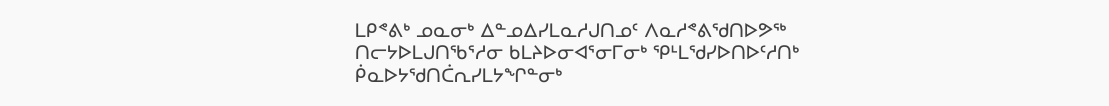ᒪᑭᕝᕕᒃ ᓄᓇᓂᒃ ᐃᓐᓄᐃᓯᒪᓇᓱᒍᑎᓄᑦ ᐱᓇᓱᕝᕕᖁᑎᐅᕗᖅ ᑎᓕᔭᐅᒪᒍᑎᖃᕐᓱᓂ ᑲᒪᔨᐅᓂᐊᕐᓂᒥᓂᒃ ᕿᒻᒪᖁᓯᐅᑎᐅᑦᓱᑎᒃ ᑮᓇᐅᔭᖁᑎᑖᕆᓯᒪᔭᖏᓐᓂᒃ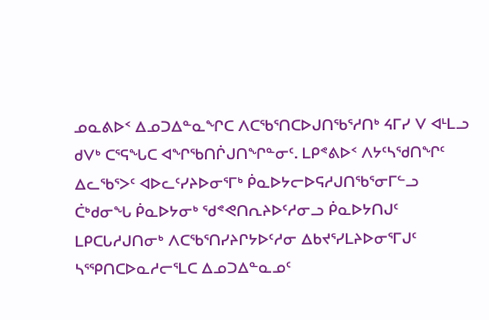ᓄᓇᕕᐅᑉ ᐃᓄᑐᐃᓐᓇᖏᑕ ᐱᑕᖃᕐᑎᑕᐅᒍᑎᖃᕐᓱᑎᒃ ᔦᒥᓯ ᐯ ᐊᒻᒪᓗ ᑯᐯᒃ ᑕᕐᕋᖓᑕ ᐊᖏᖃᑎᒌᒍᑎᖏᓐᓂᑦ. ᒪᑭᕝᕕᐅᑉ ᐱᔭᑦᓴᖁᑎᖏᑦ ᐃᓚᖃᕐᐳᑦ ᐊᐅᓚᑦᓯᔨᐅᓂᕐᒥᒃ ᑮᓇᐅᔭᓕᐅᕋᓱᒍᑎᖃᕐᓂᒥᓪᓗ ᑖᒃᑯᓂᖓ ᑮᓇᐅᔭᓂᒃ ᖁᕝᕙᑎᕆᔨᐅᑦᓱᓂᓗ ᑮᓇᐅᔭᑎᒍᑦ ᒪᑭᑕᒐᓱᒍᑎᓂᒃ ᐱᑕᖃᕐᑎᓯᔨᒋᔭᐅᑦᓱᓂ ᐃᑲᔪᕐᓯᒪᔨᐅᓂᕐᒥᒍᑦ ᓴᕐᕿᑎᑕᐅᓇᓱᓕᕐᒪᑕ ᐃᓄᑐᐃᓐᓇᓄᑦ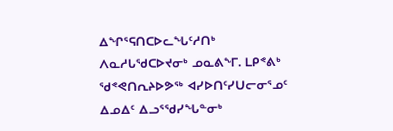ᐃᖏᕐᕋᑎᑕᐅᓚᖓᑦᓱᑎᒃ ᐱᓇᓱᒐᖁᑕᐅᔪᓂᒃ ᓄᓇᕕᖕᒥ. ᒪᑭᕝᕕᒃ ᖁᕝᕙᑎᕆᔨᐅᕗᖅ ᐊᓯᐅᑎᑦᓯᑌᓕᓂᕐᓄᑦ ᐃᓄᐃᑦ ᐃᓗᕐᖁᓯᖓᓐᓂᒃ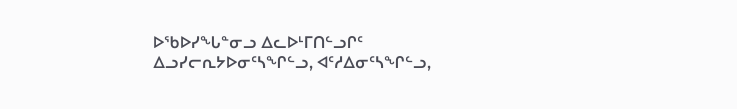ᐅᖃᐅᓯᖓᓐᓂᓗ ᐃᓚᐅᒻᒥᑎᓪᓗᒋᑦ ᐃᓗᓯᓕᕆᔭᐅᓂᑦᓴᖏᓪᓗ, ᐊᑦᓱᐃᓂᑦᓴᖏᓪᓗ,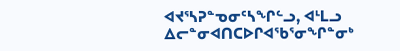ᐊᔪᕐᓴᕈᓐᓀᓂᑦᓴᖏᓪᓗ, ᐊᒻᒪᓗ ᐃᓕᓐᓂᐊᑎᑕᐅᒋᐊᖃᕐᓂᖏᓐᓂᒃ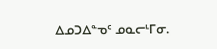ᐃᓄᑐᐃᓐᓀᑦ ᓄᓇᓕᒻᒥᓂ.